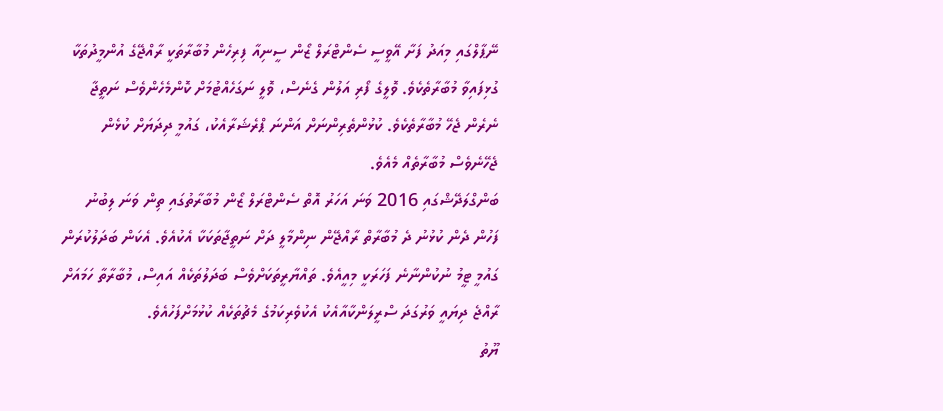ނޭޕާލްގައި މިއަދު ފަށާ އޭވީސީ ސެންޓްރަލް ޒޯން ސީނިއާ ފިރިހެން މުބާރާތަކީ ރާއްޖޭގެ އުންމީދުތަކާ ގުޅިފައިވާ މުބާރާތެކެވެ. ވޮލީގެ ފޯރި އަލުން ގެނެސް، ވޮލީ ނަގަހެއްޓުމަށް ކޮންމެހެންވެސް ނަތީޖާ ނެރެން ޖެހޭ މުބާރާތެކެވެ. ކުޅުންތެރިންނަށް އަންނަ ޕްރެޝަރާއެކު، ގައުމީ ދިދަޔަށް ކުޅެން ޖެހޭނެވެސް މުބާރާތެއް މެއެވެ.
ބަންގްލަދޭޝްގައި 2016 ވަނަ އަހަރު އޮތް ސެންޓްރަލް ޒޯން މުބާރާތުގައި ތިން ވަނަ ލިބުނު ފަހުން ދެން ކުޅުނު ދެ މުބާރާތް ރާއްޖޭން ނިންމާލީ ދަށް ނަތީޖާތަކަކާ އެކުއެވެ. އެކަން ބަދަލުކުރަން ގައުމީ ޓީމު ނުކުންނާނެ ފަހަރަކީ މިއީއެވެ. ތައްޔާރީތަކަށްވެސް ބަދަލުތަކެއް އައިސް، މުބާރާތާ ހަމައަށް ރާއްޖެ ދިޔައީ ވަރުގަދަ ސްރީލަންކާއާއެކު އެކުވެރިކަމުގެ މެޗުތަކެއް ކުޅުމަށްފަހުއެވެ.
ޔޫތު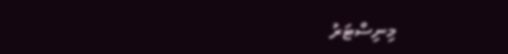މިނިސްޓަރު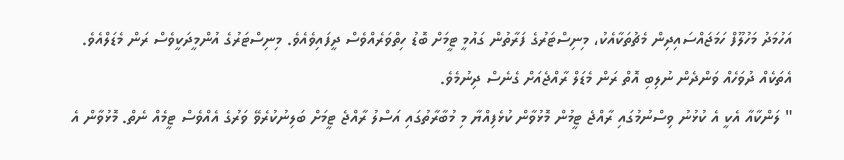އަހުމަދު މަހުލޫފް ހަމަޖައްސައިދިން މެޗުތަކާއެކު، މިނިސްޓަރުގެ ފަރާތުން ގައުމީ ޓީމަށް ބޮޑު ހިތްވަރެއްވެސް ދީފައިވެއެވެ. މިނިސްޓަރުގެ އުންމީދަކީވެސް ރަން މެޑަލްއެވެ. އެތަކެއް ދުވަހެއް ވަންދެން ނުލިބި އޮތް ރަން މެޑަލް ރާއްޖެއަށް ގެނެސް ދިނުމެވެ.
" ލަންކާއާ އެކީ އެ ކުޅުނު ވިސްނުމުގައި ރާއްޖެ ޓީމުން މޮޅުވާން ކުޅެފިއްޔާ މި މުބާރާތުގައި އަސްލު ރާއްޖެ ޓީމަށް ބަލިނުކުރެވޭ ވަރުގެ އެއްވެސް ޓީމެއް ނެތް. މޮޅުވާން އެ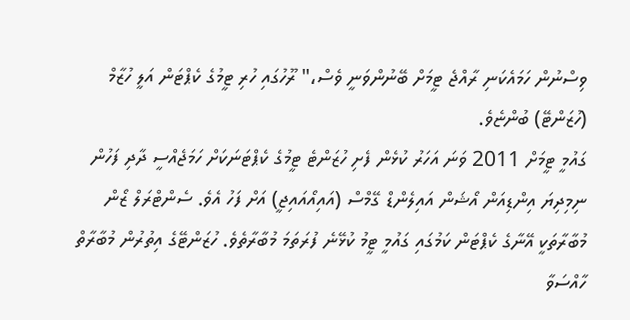ވިސްނުން ހަމައެކަނި ރާއްޖެ ޓީމަށް ބޭނުންވަނީ ވެސް،" ރޫހުގައި ހުރި ޓީމުގެ ކެޕްޓަން އަލީ ހުޒާމް (ހުޒަންޓޭ) ބުންޏެވެ.
ގައުމީ ޓީމަށް 2011 ވަނަ އަހަރު ކުޅެން ފެށި ހުޒަންޓެ ޓީމުގެ ކެޕްޓަނަކަށް ހަމަޖެއްސީ ދާދި ފަހުން ނިމިދިޔަ އިންޑިއަން އޯޝަން އައިލެންޑް ގޭމްސް (އައިއޯއައިޖީ) އަށް ފަހު އެވެ. ސެންޓްރަލް ޒޯން މުބާރާތަކީ އޭނާގެ ކެޕްޓަން ކަމުގައި ގައުމީ ޓީމު ކުޅޭނެ ފުރަތަމަ މުބާރާތެވެ. ހުޒަންޓޭގެ އިތުރުން މުބާރާތް ހާއްސަވާ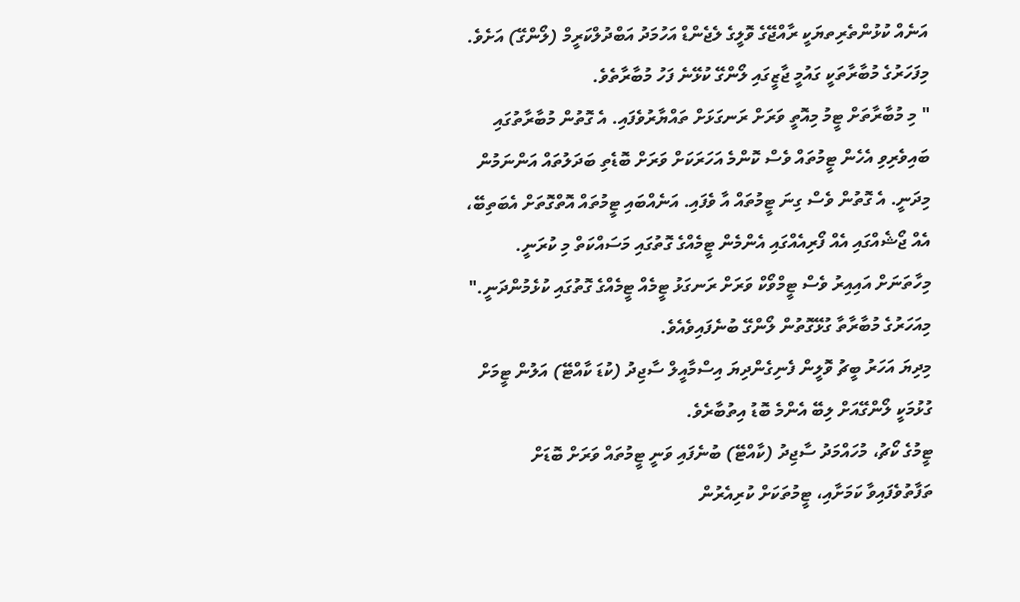އަނެއް ކުޅުންތެރިތޔަކީ ރާއްޖޭގެ ވޮލީގެ ލެޖެންޑް އަހުމަދު އަބްދުލްކަރީމް (ލޯންގޭ) އަށެވެ.
މިފަހަރުގެ މުބާރާތަކީ ގައުމީ ޖާޒީގައި ލޯންގޭ ކުޅޭނެ ފަހު މުބާރާތެވެ.
" މި މުބާރާތަށް ޓީމު މިއޮތީ ވަރަށް ރަނގަޅަށް ތައްޔާރުވެފައި. އެ ގޮތުން މުބާރާތުގައި ބައިވެރިވި އެހެން ޓީމުތައް ވެސް ކޮންމެ އަހަރަކަށް ވަރަށް ބޮޑެތި ބަދަލުތައް އަންނަމުން މިދަނީ. އެ ގޮތުން ވެސް ގިނަ ޓީމުތައް އާ ވެފައި. އަނެއްބައި ޓީމުތައް އޮތްގޮތަށް އެބަތިބޭ، އެއް ޖޯޝެއްގައި އެއް ފޯރިއެއްގައި އެންމެން ޓީމެއްގެ ގޮތުގައި މަސައްކަތް މި ކުރަނީ. މިހާތަނަށް އައިއިރު ވެސް ޓީމްވޯކް ވަރަށް ރަނގަޅު ޓީމެއް ޓީމެއްގެ ގޮތުގައި ކުޅެމުންދަނީ." މިއަހަރުގެ މުބާރާތާ ގުޅޭގޮތުން ލޯންގޭ ބުނެފައިވެއެވެ.
މިދިޔަ އަހަރު ބީޗު ވޮލީން ފެނިގެންދިޔަ އިސްމާއީލް ސާޖިދު (ކުޑަ ކާއްޓޭ) އަލުން ޓީމަށް ގުޅުމަކީ ލޯންގޭއަށް ލިބޭ އެންމެ ބޮޑު އިތުބާރެވެ.
ޓީމުގެ ކޯޗު، މުހައްމަދު ސާޖިދު (ކާއްޓޭ) ބުނެފައި ވަނީ ޓީމުތައް ވަރަށް ބޮޑަށް ތަފާތުވެފައިވާ ކަމަށާއި، ޓީމުތަކަށް ކުރިއެރުން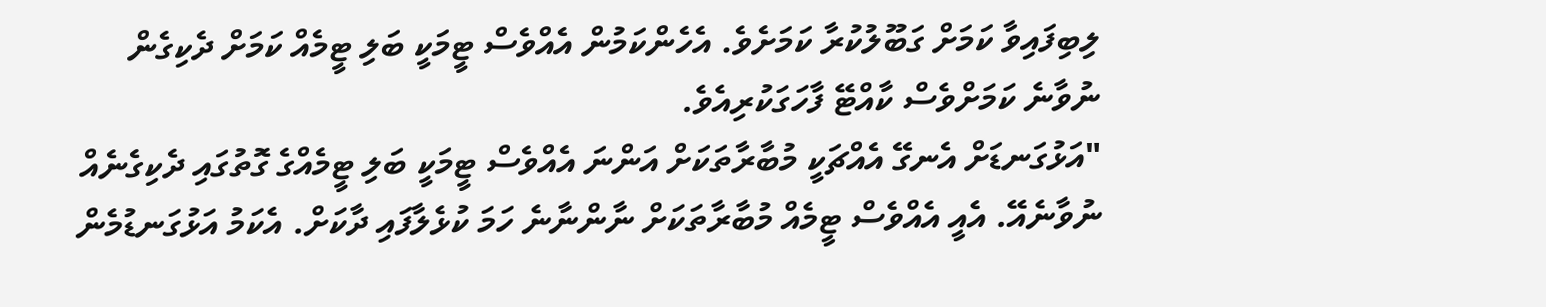ލިބިފައިވާ ކަމަށް ގަބޫލުކުރާ ކަމަށެވެ. އެހެންކަމުން އެއްވެސް ޓީމަކީ ބަލި ޓީމެއް ކަމަށް ދެކިގެން ނުވާނެ ކަމަށްވެސް ކާއްޓޭ ފާހަގަކުރިއެވެ.
"އަޅުގަނޑަށް އެނގޭ އެއްޗަކީ މުބާރާތަކަށް އަންނަ އެއްވެސް ޓީމަކީ ބަލި ޓީމެއްގެ ގޮތުގައި ދެކިގެނެއް ނުވާނެއޭ. އެއީ އެއްވެސް ޓީމެއް މުބާރާތަކަށް ނާންނާނެ ހަމަ ކުޅެލާފައި ދާކަށް. އެކަމު އަޅުގަނޑުމެން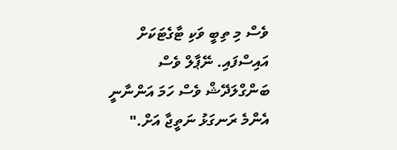ވެސް މި ތިބީ ވަކި ޓާގެޓަކަށް އައިސްފައި. ނޭޕާލް ވެސް ބަންގްލަދޭޝް ވެސް ހަމަ އަންނާނީ އެންމެ ރަނގަޅު ނަތީޖާ އަށް."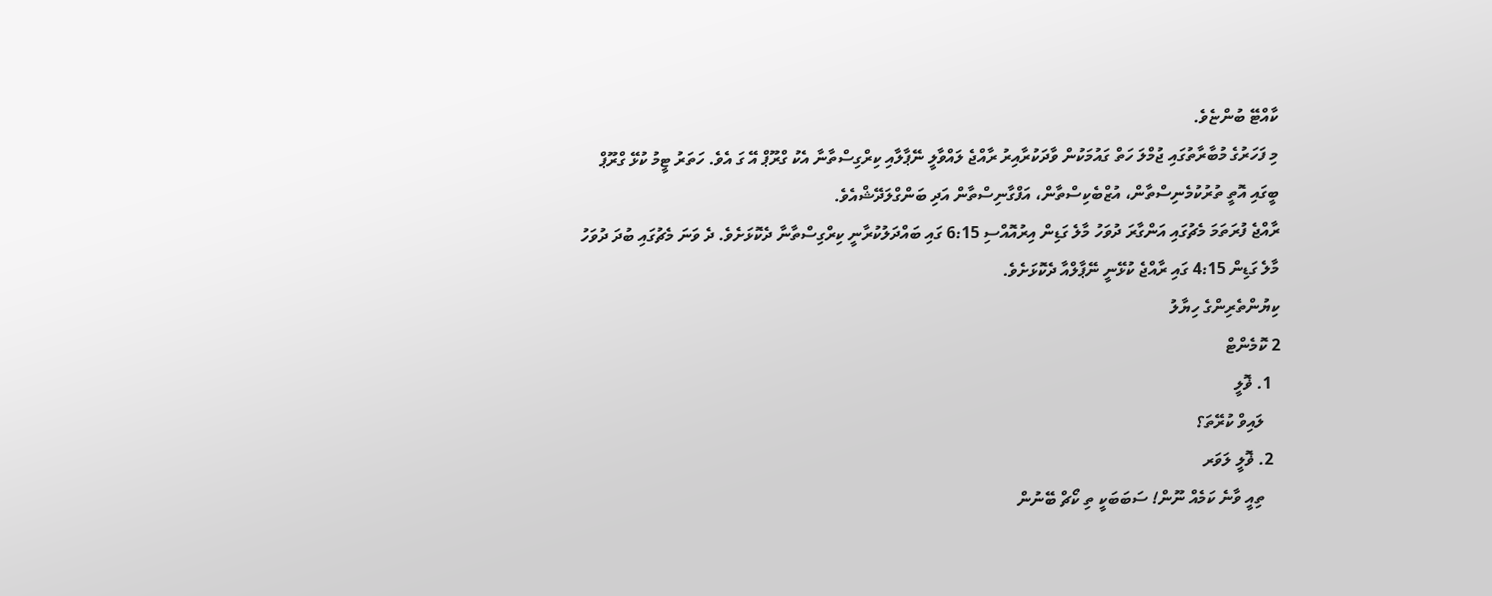ކާއްޓޭ ބުންޏެވެ.
މި ފަހަރުގެ މުބާރާތުގައި ޖުމްލަ ހަތް ގައުމަކުން ވާދަކުރާއިރު ރާއްޖެ ލައްވާލީ ނޭޕާލާއި ކިރްގިސްތާނާ އެކު ގްރޫޕް އޭ ގަ އެވެ. ހަތަރު ޓީމު ކުޅޭ ގްރޫޕް ބީގައި އޮތީ ތުރުކުމެނިސްތާން، އުޒްބެކިސްތާން، އަފްގާނިސްތާން އަދި ބަންގްލަދޭޝްއެވެ.
ރާއްޖެ ފުރަތަމަ މެޗުގައި އަންގާރަ ދުވަހު މާލެ ގަޑިން އިރުއޮއްސި 6:15 ގައި ބައްދަލުކުރާނީ ކިރްގިސްތާނާ ދެކޮޅަށެވެ. ދެ ވަނަ މެޗުގައި ބުދަ ދުވަހު މާލެ ގަޑިން 4:15 ގައި ރާއްޖެ ކުޅޭނީ ނޭޕާލްއާ ދެކޮޅަށެވެ.
ކިޔުންތެރިންގެ ހިޔާލު
2 ކޮމެންޓް
  1. ޥޮލީ
    ލައިވް ކުރޭތަ؟
  2. ޥޮލީ ލަވަރ
    ތިއީ ވާނެ ކަމެއް ނޫން! ސަބަބަކީ ތި ކޯޗް ބޭނުން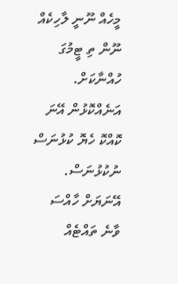މީހެއް ނޫނީ ލާހިކެއް ނޫން ތި ޓީމުގަ ހުއްނާކަށް. އަނެއްކޮޅުން އޭނަ ކޮއްކޮ ހެޔޮ ކުޅުނަސް ނުކުޅުނަސް. އޭނަޔަށް ހާއްސަ ވާނެ ތައްޓެއް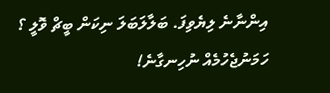އިންނާނެ ލިޔެވިފަ. ބަލާލަބަލަ ނިކަން ބީޗް ވޮލީ ؟ ހަމަނުޖެހުމެއް ނުހިނގާނެ!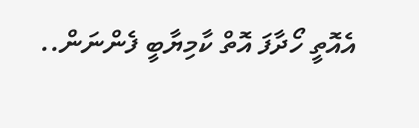އެއޮތީ ހޯދާފަ އޮތް ކާމިޔާބީ ފެންނަން..